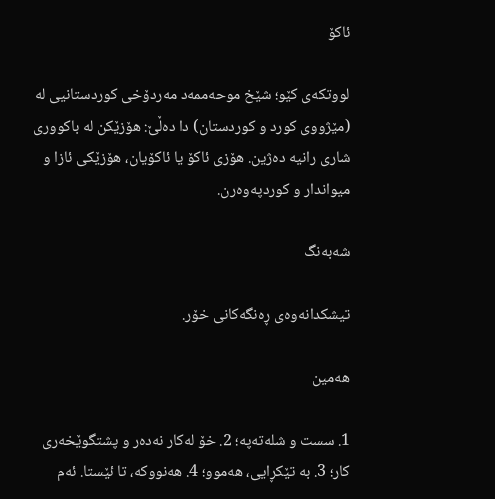ئاکۆ

لووتکەی کێو؛ شێخ موحەممەد مەردۆخی کوردستانیی لە (مێژووی کورد و کوردستان) دا دەڵێ: هۆزێکن لە باکووری شاری رانیە دەژین. هۆزی ئاکۆ یا ئاکۆیان، هۆزێکی ئازا و میواندار و کوردپەوەرن.

شەبەنگ

تیشکدانەوەی ڕەنگەکانی خۆر.

هەمین

1. سست و شلەتەپە؛ 2. خۆ لەکار نەدەر و پشتگوێخەری کار؛ 3. بە تێکڕایی، هەموو؛ 4. هەنووکە، تا ئێستا. ئەم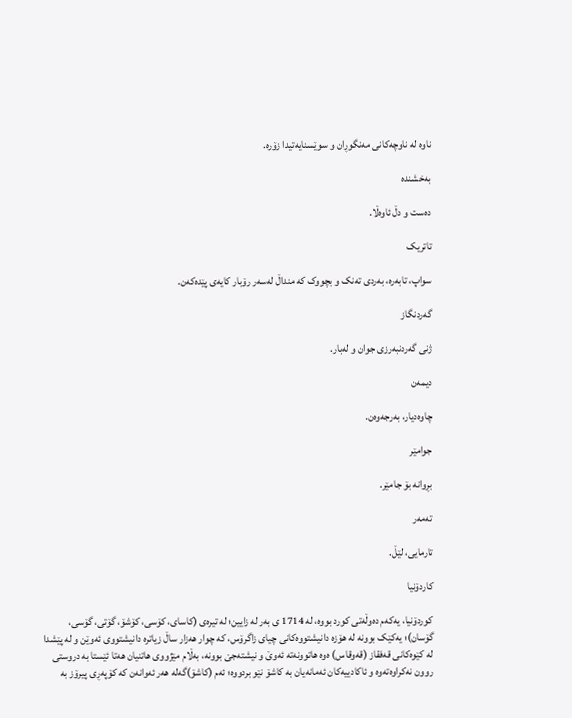ناوە لە ناوچەکانی مەنگوڕان و سوێسنایەتیدا زۆرە.

بەخشندە

دەست و دڵ ئاوەڵا.

تاتریک

سواپ، تابەرە، بەردی تەنک و بچووک کە منداڵ لەسەر رۆبار کایەی پێدەکەن.

گەردنگاز

ژنی گەردنبەرزی جوان و لەبار.

دیمەن

چاوه‌دیار، به‌رجه‌وه‌ن.

جوامێر

بڕوانە بۆ جامێر.

تەمەر

تارمایی، لێڵ.

کاردۆنیا

کوردۆنیا، یەکەم دەوڵەتی کورد بووە، لە 1714 ی بەر لە زایین؛ لە تیرەی (کاسای، کۆسی، کۆشۆ، گۆتی، گۆسی، گۆسان)؛ یەکێک بوونە لە هۆزە دانیشتووەکانی چیای زاگرۆس، کە چوار هەزار ساڵ زیاترە دانیشتووی ئەوێن و لە پێشدا لە کێوەکانی قەفقاز (قەوقاس) ەوە هاتوونەتە ئەوێ و نیشتەجێ بوونە، بەڵام مێژووی هاتنیان هەتا ئێستا بە دروستی روون نەکراوەتەوە و ئاکادییەکان ئەمانەیان بە کاشۆ نێو بردووە؛ ئەم (کاشۆ)گەلە هەر ئەوانەن کە کۆپەڕی پیرۆز بە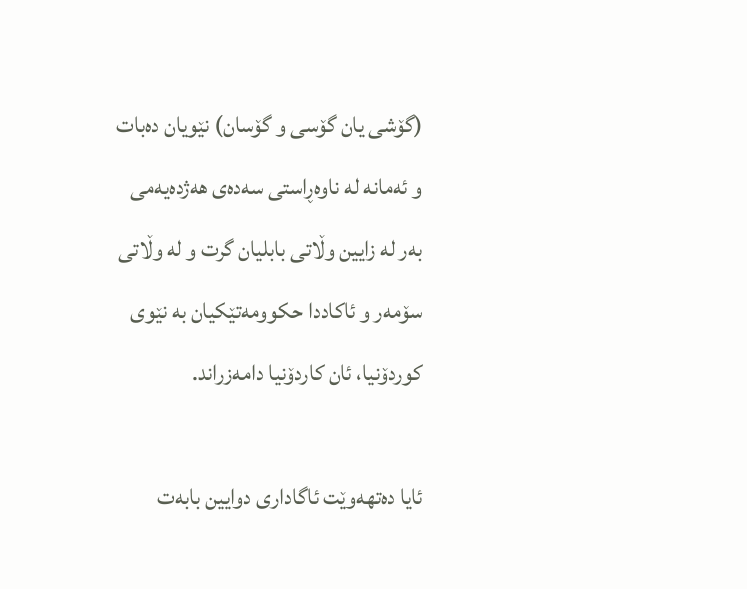(گۆشی یان گۆسی و گۆسان) نێویان دەبات و ئەمانە لە ناوەڕاستی سەدەی هەژدەیەمی بەر لە زایین وڵاتی بابلیان گرت و لە وڵاتی سۆمەر و ئاکاددا حکوومەتێکیان بە نێوی کوردۆنیا، ئان کاردۆنیا دامەزراند.

ئایا دەتهەوێت ئاگاداری دوایین بابەت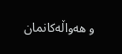و هەواڵەکانمان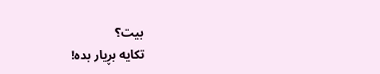بیت؟
تکایە بڕیار بدە!